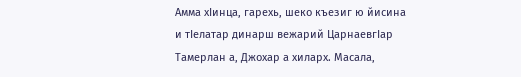Амма хIинца, гарехь, шеко къезиг ю йисина и тIелатар динарш вежарий ЦарнаевгIар Тамерлан а, Джохар а хиларх. Масала,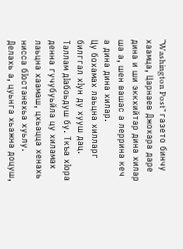“Washington Post” газето бинчу хаамца, Царнаев Джохара даре дина и ши эккхийтар дина хилар ша а, шен вашас а леррина кеч а дина дина хилар.
Цу бохамах лаьцна хилларг билггал хIун ду хууш дац. Таллам дIабоьдуш бу. Ткъа хIора денна гучубуьйла цу хиламах лаьцна хаамаш, цхьацца хенахь нисса бIостанехьа хуьлу.
Делахь а, цуьнга хьажна доцуш,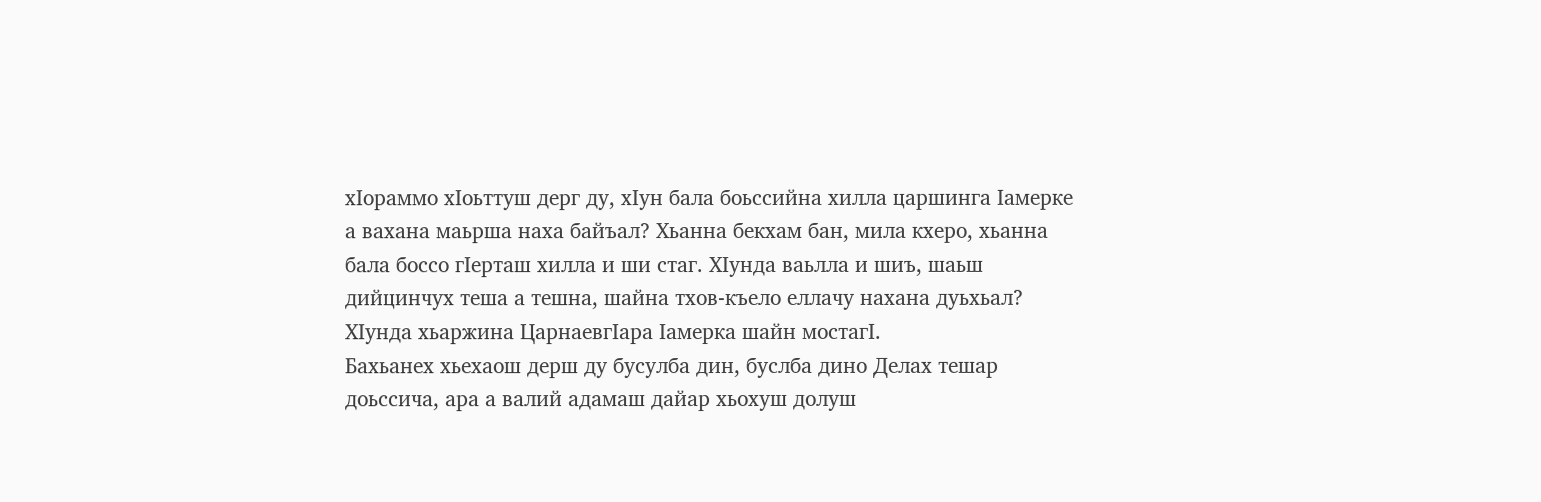хIораммо хIоьттуш дерг ду, хIун бала боьссийна хилла царшинга Iамерке а вахана маьрша наха байъал? Хьанна бекхам бан, мила кхеро, хьанна бала боссо гIерташ хилла и ши стаг. ХIунда ваьлла и шиъ, шаьш дийцинчух теша а тешна, шайна тхов-къело еллачу нахана дуьхьал? ХIунда хьаржина ЦарнаевгIара Iамерка шайн мостагI.
Бахьанех хьехаош дерш ду бусулба дин, буслба дино Делах тешар доьссича, ара а валий адамаш дайар хьохуш долуш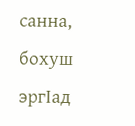санна, бохуш эргIад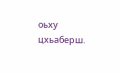оьху цхьаберш.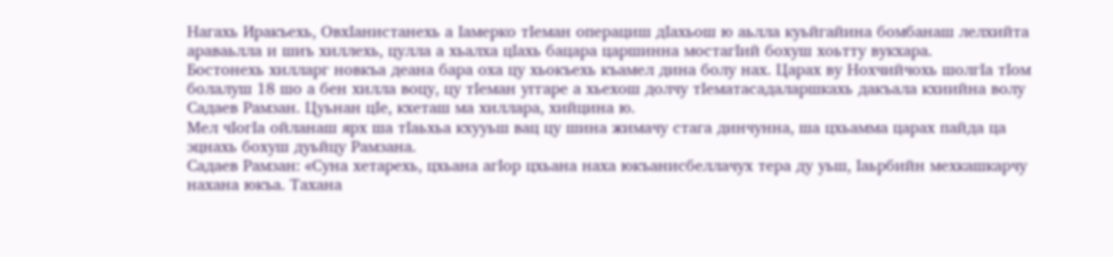Нагахь Иракъехь, ОвхIанистанехь а Iамерко тIеман операциш дIахьош ю аьлла куьйгайина бомбанаш лелхийта араваьлла и шиъ хиллехь, цулла а хьалха цIахь бацара царшинна мостагIий бохуш хоьтту вукхара.
Бостонехь хилларг новкъа деана бара оха цу хьокъехь къамел дина болу нах. Царах ву Нохчийчохь шолгIа тIом болалуш 18 шо а бен хилла воцу, цу тIеман уггаре а хьехош долчу тIематасадаларшкахь дакъала кхиийна волу Садаев Рамзан. Цуьнан цIе, кхеташ ма хиллара, хийцина ю.
Мел чIогIа ойланаш ярх ша тIаьхьа кхууьш вац цу шина жимачу стага динчунна, ша цхьамма царах пайда ца эцнахь бохуш дуьйцу Рамзана.
Садаев Рамзан: «Суна хетарехь, цхьана агIор цхьана наха юкъанисбеллачух тера ду уьш, Iаьрбийн мехкашкарчу нахана юкъа. Тахана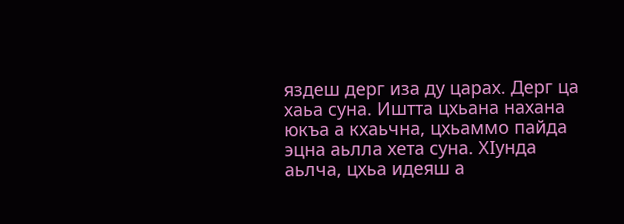яздеш дерг иза ду царах. Дерг ца хаьа суна. Иштта цхьана нахана юкъа а кхаьчна, цхьаммо пайда эцна аьлла хета суна. ХIунда аьлча, цхьа идеяш а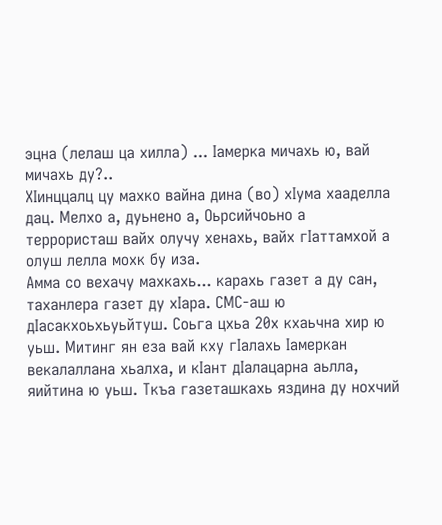эцна (лелаш ца хилла) ... Iамерка мичахь ю, вай мичахь ду?..
ХIинццалц цу махко вайна дина (во) хIума хааделла дац. Мелхо а, дуьнено а, Оьрсийчоьно а террористаш вайх олучу хенахь, вайх гIаттамхой а олуш лелла мохк бу иза.
Амма со вехачу махкахь... карахь газет а ду сан, таханлера газет ду хIара. СМС-аш ю дIасакхоьхьуьйтуш. Соьга цхьа 20х кхаьчна хир ю уьш. Митинг ян еза вай кху гIалахь Iамеркан векалаллана хьалха, и кIант дIалацарна аьлла, яийтина ю уьш. Ткъа газеташкахь яздина ду нохчий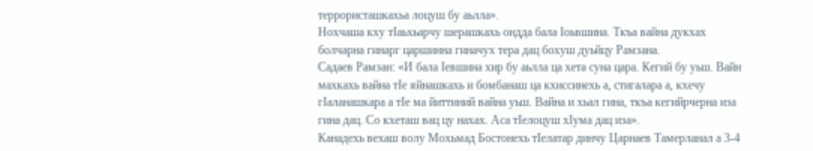террористашкахьа лоцуш бу аьлла».
Нохчаша кху тIаьхьарчу шерашкахь ондда бала Iоьвшина. Ткъа вайна дукхах болчарна гинарг царшинна гиначух тера дац бохуш дуьйцу Рамзана.
Садаев Рамзан: «И бала Iевшина хир бу аьлла ца хета суна цара. Кегий бу уьш. Вайн махкахь вайна тIе яйнашкахь и бомбанаш ца кхиссинехь а, стигалара а, кхечу гIаланашкара а тIе ма йиттиний вайна уьш. Вайна и хьал гина, ткъа кегийрчерна иза гина дац. Со кхеташ вац цу нахах. Аса тIелоцуш хIума дац иза».
Канадехь вехаш волу Мохьмад Бостонехь тIелатар динчу Царнаев Тамерланал а 3-4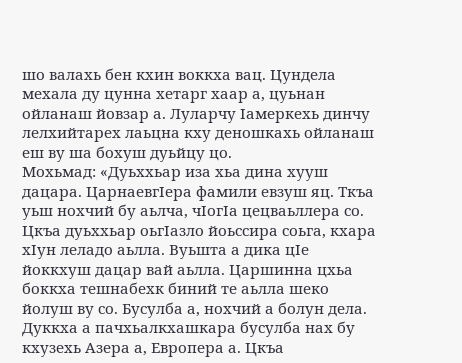шо валахь бен кхин воккха вац. Цундела мехала ду цунна хетарг хаар а, цуьнан ойланаш йовзар а. Луларчу Iамеркехь динчу лелхийтарех лаьцна кху деношкахь ойланаш еш ву ша бохуш дуьйцу цо.
Мохьмад: «Дуьххьар иза хьа дина хууш дацара. ЦарнаевгIера фамили евзуш яц. Ткъа уьш нохчий бу аьлча, чIогIа цецваьллера со. Цкъа дуьххьар оьгIазло йоьссира соьга, кхара хIун леладо аьлла. Вуьшта а дика цIе йоккхуш дацар вай аьлла. Царшинна цхьа боккха тешнабехк биний те аьлла шеко йолуш ву со. Бусулба а, нохчий а болун дела.
Дуккха а пачхьалкхашкара бусулба нах бу кхузехь Азера а, Европера а. Цкъа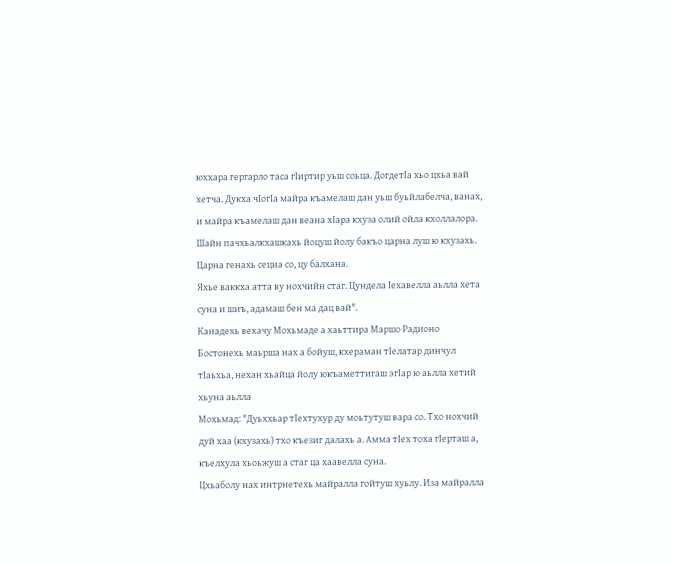юххара гергарло таса гIиртир уьш соьца. ДогдетIа хьо цхьа вай хетча. Дукха чIогIа майра къамелаш дан уьш буьйлабелча, ванах, и майра къамелаш дан веана хIара кхуза олий ойла кхоллалора. Шайн пачхьалкхашкахь йоцуш йолу бакъо царна луш ю кхузахь. Царна генахь сецна со, цу балхана.
Яхье ваккха атта ву нохчийн стаг. Цундела Iехавелла аьлла хета суна и шиъ, адамаш бен ма дац вай".
Канадехь вехачу Мохьмаде а хаьттира Маршо Радионо Бостонехь маьрша нах а бойуш, кхераман тIелатар динчул тIаьхьа, нехан хьайца йолу юкъаметтигаш эгIар ю аьлла хетий хьуна аьлла
Мохьмад: "Дуьххьар тIехтухур ду моьтутуш вара со. Тхо нохчий дуй хаа (кхузахь) тхо къезиг далахь а. Амма тIех тоха гIерташ а, къелхула хьоьжуш а стаг ца хаавелла суна.
Цхьаболу нах интрнетехь майралла гойтуш хуьлу. Иза майралла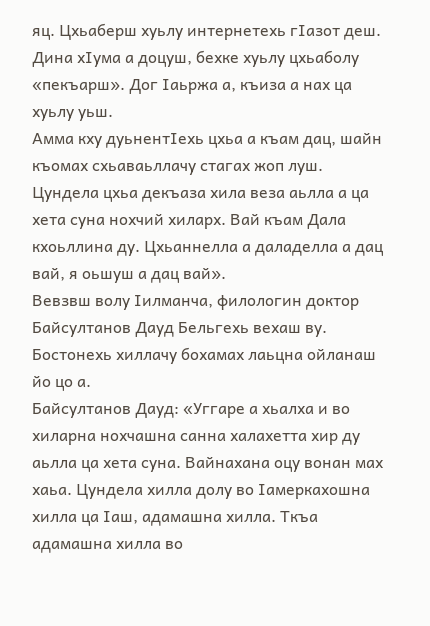яц. Цхьаберш хуьлу интернетехь гIазот деш. Дина хIума а доцуш, бехке хуьлу цхьаболу «пекъарш». Дог Iаьржа а, къиза а нах ца хуьлу уьш.
Амма кху дуьнентIехь цхьа а къам дац, шайн къомах схьаваьллачу стагах жоп луш. Цундела цхьа декъаза хила веза аьлла а ца хета суна нохчий хиларх. Вай къам Дала кхоьллина ду. Цхьаннелла а даладелла а дац вай, я оьшуш а дац вай».
Вевзвш волу Iилманча, филологин доктор Байсултанов Дауд Бельгехь вехаш ву. Бостонехь хиллачу бохамах лаьцна ойланаш йо цо а.
Байсултанов Дауд: «Уггаре а хьалха и во хиларна нохчашна санна халахетта хир ду аьлла ца хета суна. Вайнахана оцу вонан мах хаьа. Цундела хилла долу во Iамеркахошна хилла ца Iаш, адамашна хилла. Ткъа адамашна хилла во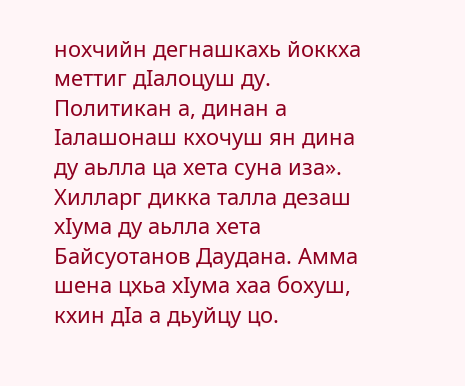нохчийн дегнашкахь йоккха меттиг дIалоцуш ду. Политикан а, динан а Iалашонаш кхочуш ян дина ду аьлла ца хета суна иза».
Хилларг дикка талла дезаш хIума ду аьлла хета Байсуотанов Даудана. Амма шена цхьа хIума хаа бохуш, кхин дIа а дьуйцу цо.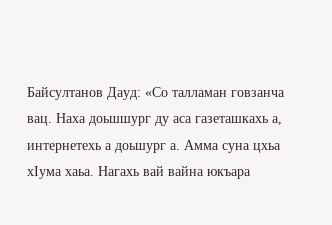Байсултанов Дауд: «Со талламан говзанча вац. Наха доьшшург ду аса газеташкахь а, интернетехь а доьшург а. Амма суна цхьа хIума хаьа. Нагахь вай вайна юкъара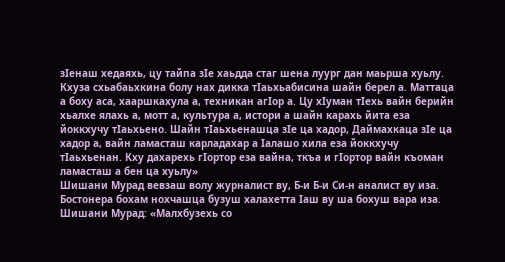зIенаш хедаяхь, цу тайпа зIе хаьдда стаг шена луург дан маьрша хуьлу.
Кхуза схьабаьхкина болу нах дикка тIаьхьабисина шайн берел а. Маттаца а боху аса, хааршкахула а, техникан агIор а. Цу хIуман тIехь вайн берийн хьалхе ялахь а, мотт а, культура а, истори а шайн карахь йита еза йоккхучу тIаьхьено. Шайн тIаьхьенашца зIе ца хадор, Даймахкаца зIе ца хадор а, вайн ламасташ карладахар а Iалашо хила еза йоккхучу тIаьхьенан. Кху дахарехь гIортор еза вайна, ткъа и гIортор вайн къоман ламасташ а бен ца хуьлу»
Шишани Мурад вевзаш волу журналист ву, Б-и Б-и Си-н аналист ву иза. Бостонера бохам нохчашца бузуш халахетта Iаш ву ша бохуш вара иза.
Шишани Мурад: «Малхбузехь со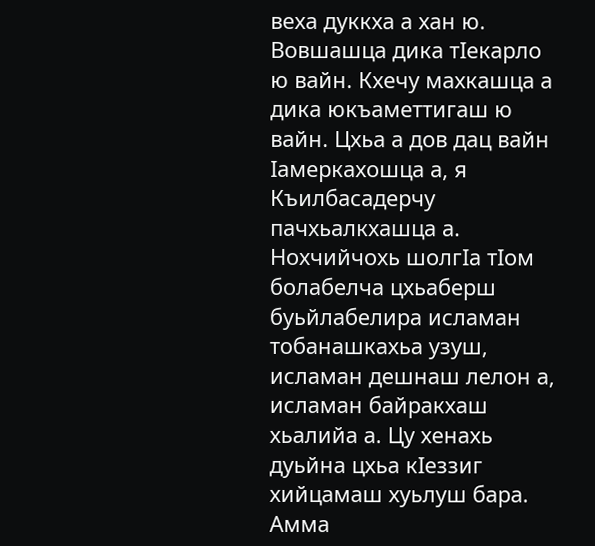веха дуккха а хан ю. Вовшашца дика тIекарло ю вайн. Кхечу махкашца а дика юкъаметтигаш ю вайн. Цхьа а дов дац вайн Iамеркахошца а, я Къилбасадерчу пачхьалкхашца а.
Нохчийчохь шолгIа тIом болабелча цхьаберш буьйлабелира исламан тобанашкахьа узуш, исламан дешнаш лелон а, исламан байракхаш хьалийа а. Цу хенахь дуьйна цхьа кIеззиг хийцамаш хуьлуш бара. Амма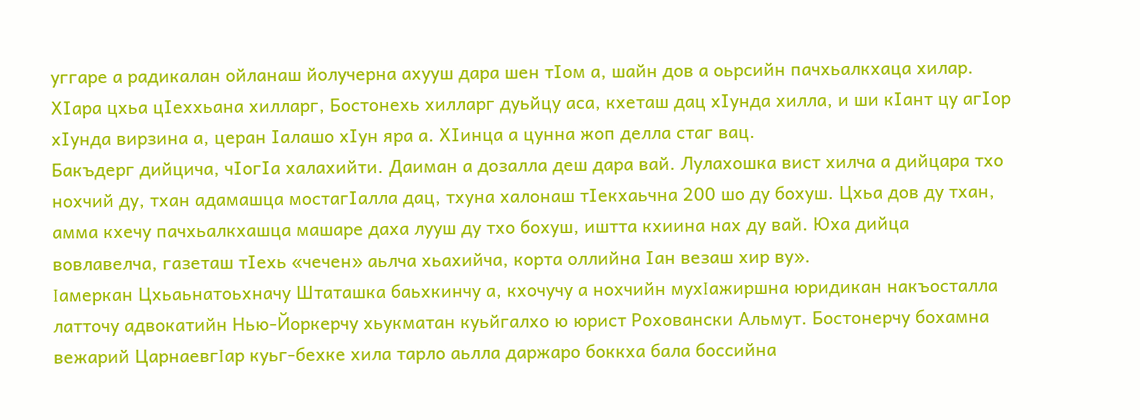уггаре а радикалан ойланаш йолучерна ахууш дара шен тIом а, шайн дов а оьрсийн пачхьалкхаца хилар.
ХIара цхьа цIеххьана хилларг, Бостонехь хилларг дуьйцу аса, кхеташ дац хIунда хилла, и ши кIант цу агIор хIунда вирзина а, церан Iалашо хIун яра а. ХIинца а цунна жоп делла стаг вац.
Бакъдерг дийцича, чIогIа халахийти. Даиман а дозалла деш дара вай. Лулахошка вист хилча а дийцара тхо нохчий ду, тхан адамашца мостагIалла дац, тхуна халонаш тIекхаьчна 200 шо ду бохуш. Цхьа дов ду тхан, амма кхечу пачхьалкхашца машаре даха лууш ду тхо бохуш, иштта кхиина нах ду вай. Юха дийца вовлавелча, газеташ тIехь «чечен» аьлча хьахийча, корта оллийна Iан везаш хир ву».
Ιамеркан Цхьаьнатоьхначу Штаташка баьхкинчу а, кхочучу а нохчийн мухΙажиршна юридикан накъосталла латточу адвокатийн Нью-Йоркерчу хьукматан куьйгалхо ю юрист Роховански Альмут. Бостонерчу бохамна вежарий ЦарнаевгΙар куьг-бехке хила тарло аьлла даржаро боккха бала боссийна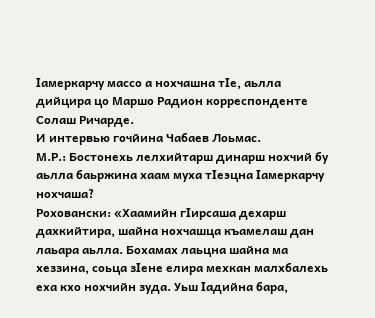Ιамеркарчу массо а нохчашна тΙе, аьлла дийцира цо Маршо Радион корреспонденте Солаш Ричарде.
И интервью гочйина Чабаев Лоьмас.
М.Р.: Бостонехь лелхийтарш динарш нохчий бу аьлла баьржина хаам муха тΙеэцна Ιамеркарчу нохчаша?
Роховански: «Хаамийн гΙирсаша дехарш дахкийтира, шайна нохчашца къамелаш дан лаьара аьлла. Бохамах лаьцна шайна ма хеззина, соьца зΙене елира мехкан малхбалехь еха кхо нохчийн зуда. Уьш Ιадийна бара,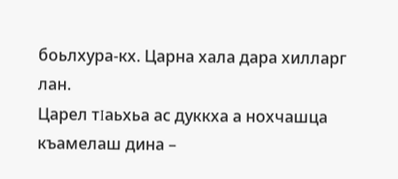боьлхура-кх. Царна хала дара хилларг лан.
Царел тΙаьхьа ас дуккха а нохчашца къамелаш дина –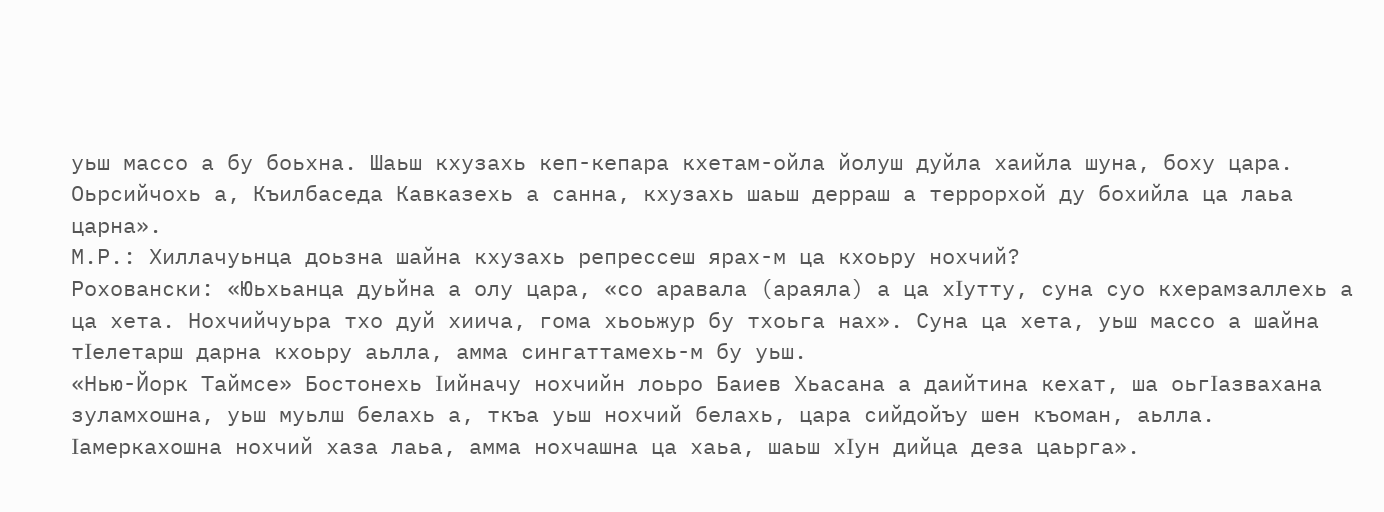уьш массо а бу боьхна. Шаьш кхузахь кеп-кепара кхетам-ойла йолуш дуйла хаийла шуна, боху цара. Оьрсийчохь а, Къилбаседа Кавказехь а санна, кхузахь шаьш дерраш а террорхой ду бохийла ца лаьа царна».
М.Р.: Хиллачуьнца доьзна шайна кхузахь репрессеш ярах-м ца кхоьру нохчий?
Роховански: «Юьхьанца дуьйна а олу цара, «со аравала (араяла) а ца хΙутту, суна суо кхерамзаллехь а ца хета. Нохчийчуьра тхо дуй хиича, гома хьоьжур бу тхоьга нах». Суна ца хета, уьш массо а шайна тΙелетарш дарна кхоьру аьлла, амма сингаттамехь-м бу уьш.
«Нью-Йорк Таймсе» Бостонехь Ιийначу нохчийн лоьро Баиев Хьасана а даийтина кехат, ша оьгΙазвахана зуламхошна, уьш муьлш белахь а, ткъа уьш нохчий белахь, цара сийдойъу шен къоман, аьлла. Ιамеркахошна нохчий хаза лаьа, амма нохчашна ца хаьа, шаьш хΙун дийца деза цаьрга».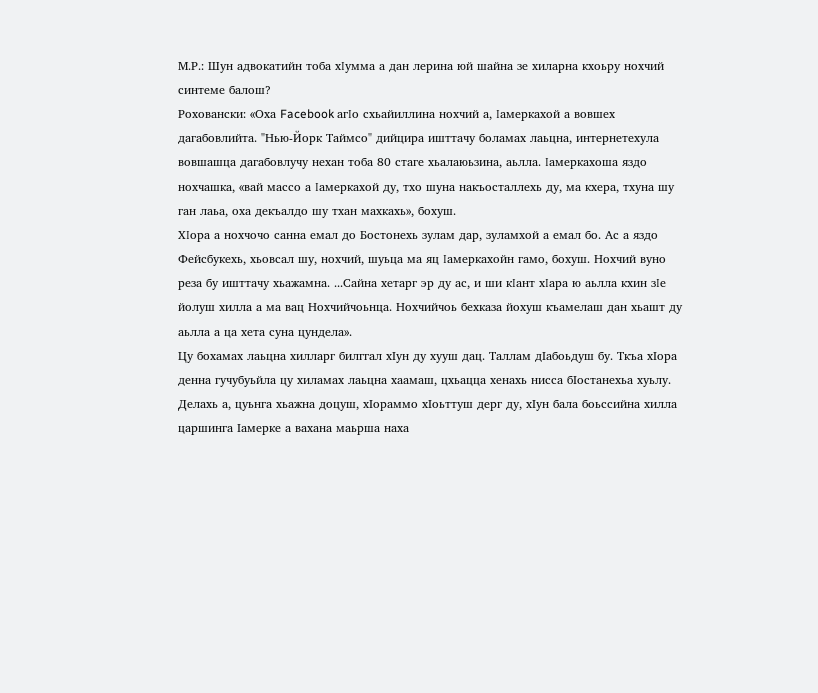М.Р.: Шун адвокатийн тоба хΙумма а дан лерина юй шайна зе хиларна кхоьру нохчий синтеме балош?
Роховански: «Оха Facebook агΙо cхьайиллина нохчий а, Ιамеркахой а вовшех дагабовлийта. "Нью-Йорк Таймсо" дийцира ишттачу боламах лаьцна, интернетехула вовшашца дагабовлучу нехан тоба 80 стаге хьалаюьзина, аьлла. Ιамеркахоша яздо нохчашка, «вай массо а Ιамеркахой ду, тхо шуна накъосталлехь ду, ма кхера, тхуна шу ган лаьа, оха декъалдо шу тхан махкахь», бохуш.
ХΙора а нохчочо санна емал до Бостонехь зулам дар, зуламхой а емал бо. Ас а яздо Фейсбукехь, хьовсал шу, нохчий, шуьца ма яц Ιамеркахойн гамо, бохуш. Нохчий вуно реза бу ишттачу хьажамна. ...Сайна хетарг эр ду ас, и ши кΙант хΙара ю аьлла кхин зΙе йолуш хилла а ма вац Нохчийчоьнца. Нохчийчоь бехказа йохуш къамелаш дан хьашт ду аьлла а ца хета суна цундела».
Цу бохамах лаьцна хилларг билггал хIун ду хууш дац. Таллам дIабоьдуш бу. Ткъа хIора денна гучубуьйла цу хиламах лаьцна хаамаш, цхьацца хенахь нисса бIостанехьа хуьлу.
Делахь а, цуьнга хьажна доцуш, хIораммо хIоьттуш дерг ду, хIун бала боьссийна хилла царшинга Iамерке а вахана маьрша наха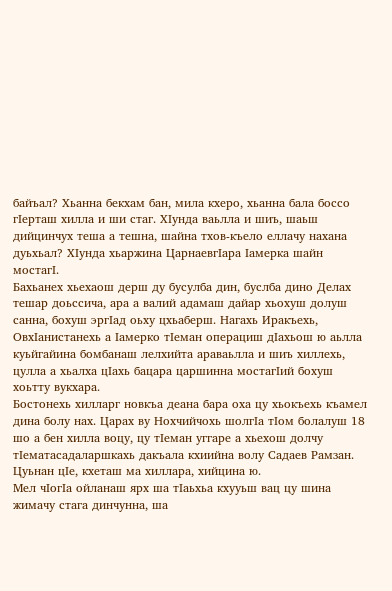байъал? Хьанна бекхам бан, мила кхеро, хьанна бала боссо гIерташ хилла и ши стаг. ХIунда ваьлла и шиъ, шаьш дийцинчух теша а тешна, шайна тхов-къело еллачу нахана дуьхьал? ХIунда хьаржина ЦарнаевгIара Iамерка шайн мостагI.
Бахьанех хьехаош дерш ду бусулба дин, буслба дино Делах тешар доьссича, ара а валий адамаш дайар хьохуш долуш санна, бохуш эргIад оьху цхьаберш. Нагахь Иракъехь, ОвхIанистанехь а Iамерко тIеман операциш дIахьош ю аьлла куьйгайина бомбанаш лелхийта араваьлла и шиъ хиллехь, цулла а хьалха цIахь бацара царшинна мостагIий бохуш хоьтту вукхара.
Бостонехь хилларг новкъа деана бара оха цу хьокъехь къамел дина болу нах. Царах ву Нохчийчохь шолгIа тIом болалуш 18 шо а бен хилла воцу, цу тIеман уггаре а хьехош долчу тIематасадаларшкахь дакъала кхиийна волу Садаев Рамзан. Цуьнан цIе, кхеташ ма хиллара, хийцина ю.
Мел чIогIа ойланаш ярх ша тIаьхьа кхууьш вац цу шина жимачу стага динчунна, ша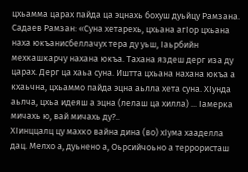цхьамма царах пайда ца эцнахь бохуш дуьйцу Рамзана.
Садаев Рамзан: «Суна хетарехь, цхьана агIор цхьана наха юкъанисбеллачух тера ду уьш, Iаьрбийн мехкашкарчу нахана юкъа. Тахана яздеш дерг иза ду царах. Дерг ца хаьа суна. Иштта цхьана нахана юкъа а кхаьчна, цхьаммо пайда эцна аьлла хета суна. ХIунда аьлча, цхьа идеяш а эцна (лелаш ца хилла) ... Iамерка мичахь ю, вай мичахь ду?..
ХIинццалц цу махко вайна дина (во) хIума хааделла дац. Мелхо а, дуьнено а, Оьрсийчоьно а террористаш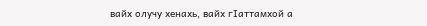вайх олучу хенахь, вайх гIаттамхой а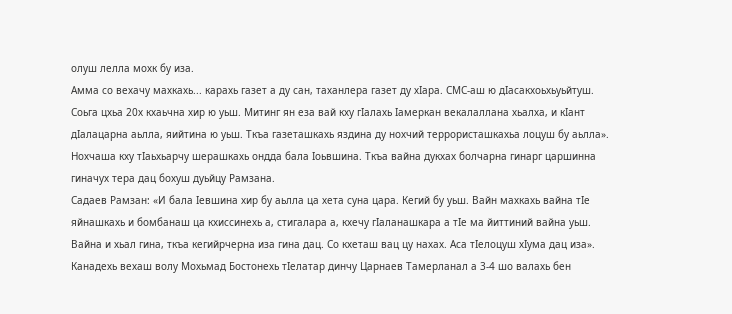олуш лелла мохк бу иза.
Амма со вехачу махкахь... карахь газет а ду сан, таханлера газет ду хIара. СМС-аш ю дIасакхоьхьуьйтуш. Соьга цхьа 20х кхаьчна хир ю уьш. Митинг ян еза вай кху гIалахь Iамеркан векалаллана хьалха, и кIант дIалацарна аьлла, яийтина ю уьш. Ткъа газеташкахь яздина ду нохчий террористашкахьа лоцуш бу аьлла».
Нохчаша кху тIаьхьарчу шерашкахь ондда бала Iоьвшина. Ткъа вайна дукхах болчарна гинарг царшинна гиначух тера дац бохуш дуьйцу Рамзана.
Садаев Рамзан: «И бала Iевшина хир бу аьлла ца хета суна цара. Кегий бу уьш. Вайн махкахь вайна тIе яйнашкахь и бомбанаш ца кхиссинехь а, стигалара а, кхечу гIаланашкара а тIе ма йиттиний вайна уьш. Вайна и хьал гина, ткъа кегийрчерна иза гина дац. Со кхеташ вац цу нахах. Аса тIелоцуш хIума дац иза».
Канадехь вехаш волу Мохьмад Бостонехь тIелатар динчу Царнаев Тамерланал а 3-4 шо валахь бен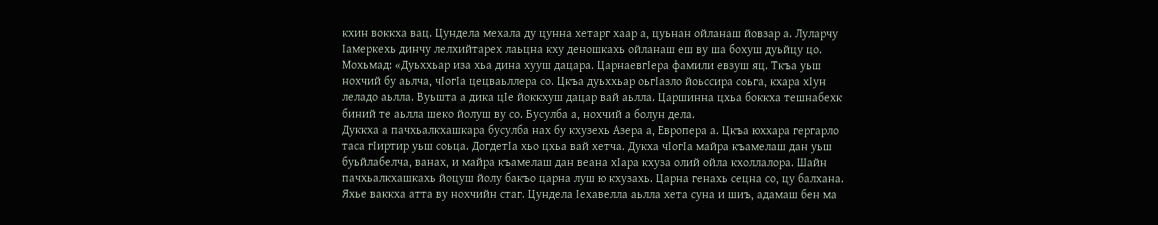кхин воккха вац. Цундела мехала ду цунна хетарг хаар а, цуьнан ойланаш йовзар а. Луларчу Iамеркехь динчу лелхийтарех лаьцна кху деношкахь ойланаш еш ву ша бохуш дуьйцу цо.
Мохьмад: «Дуьххьар иза хьа дина хууш дацара. ЦарнаевгIера фамили евзуш яц. Ткъа уьш нохчий бу аьлча, чIогIа цецваьллера со. Цкъа дуьххьар оьгIазло йоьссира соьга, кхара хIун леладо аьлла. Вуьшта а дика цIе йоккхуш дацар вай аьлла. Царшинна цхьа боккха тешнабехк биний те аьлла шеко йолуш ву со. Бусулба а, нохчий а болун дела.
Дуккха а пачхьалкхашкара бусулба нах бу кхузехь Азера а, Европера а. Цкъа юххара гергарло таса гIиртир уьш соьца. ДогдетIа хьо цхьа вай хетча. Дукха чIогIа майра къамелаш дан уьш буьйлабелча, ванах, и майра къамелаш дан веана хIара кхуза олий ойла кхоллалора. Шайн пачхьалкхашкахь йоцуш йолу бакъо царна луш ю кхузахь. Царна генахь сецна со, цу балхана.
Яхье ваккха атта ву нохчийн стаг. Цундела Iехавелла аьлла хета суна и шиъ, адамаш бен ма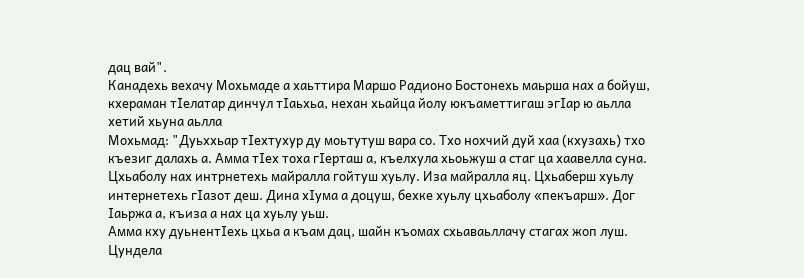дац вай".
Канадехь вехачу Мохьмаде а хаьттира Маршо Радионо Бостонехь маьрша нах а бойуш, кхераман тIелатар динчул тIаьхьа, нехан хьайца йолу юкъаметтигаш эгIар ю аьлла хетий хьуна аьлла
Мохьмад: "Дуьххьар тIехтухур ду моьтутуш вара со. Тхо нохчий дуй хаа (кхузахь) тхо къезиг далахь а. Амма тIех тоха гIерташ а, къелхула хьоьжуш а стаг ца хаавелла суна.
Цхьаболу нах интрнетехь майралла гойтуш хуьлу. Иза майралла яц. Цхьаберш хуьлу интернетехь гIазот деш. Дина хIума а доцуш, бехке хуьлу цхьаболу «пекъарш». Дог Iаьржа а, къиза а нах ца хуьлу уьш.
Амма кху дуьнентIехь цхьа а къам дац, шайн къомах схьаваьллачу стагах жоп луш. Цундела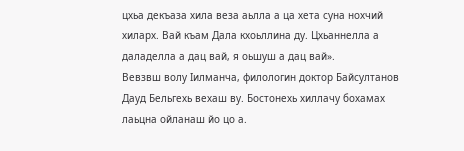цхьа декъаза хила веза аьлла а ца хета суна нохчий хиларх. Вай къам Дала кхоьллина ду. Цхьаннелла а даладелла а дац вай, я оьшуш а дац вай».
Вевзвш волу Iилманча, филологин доктор Байсултанов Дауд Бельгехь вехаш ву. Бостонехь хиллачу бохамах лаьцна ойланаш йо цо а.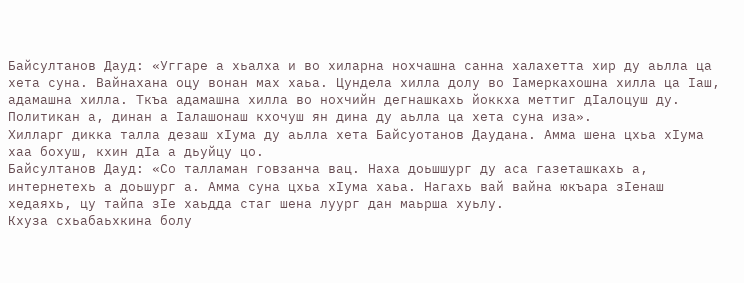Байсултанов Дауд: «Уггаре а хьалха и во хиларна нохчашна санна халахетта хир ду аьлла ца хета суна. Вайнахана оцу вонан мах хаьа. Цундела хилла долу во Iамеркахошна хилла ца Iаш, адамашна хилла. Ткъа адамашна хилла во нохчийн дегнашкахь йоккха меттиг дIалоцуш ду. Политикан а, динан а Iалашонаш кхочуш ян дина ду аьлла ца хета суна иза».
Хилларг дикка талла дезаш хIума ду аьлла хета Байсуотанов Даудана. Амма шена цхьа хIума хаа бохуш, кхин дIа а дьуйцу цо.
Байсултанов Дауд: «Со талламан говзанча вац. Наха доьшшург ду аса газеташкахь а, интернетехь а доьшург а. Амма суна цхьа хIума хаьа. Нагахь вай вайна юкъара зIенаш хедаяхь, цу тайпа зIе хаьдда стаг шена луург дан маьрша хуьлу.
Кхуза схьабаьхкина болу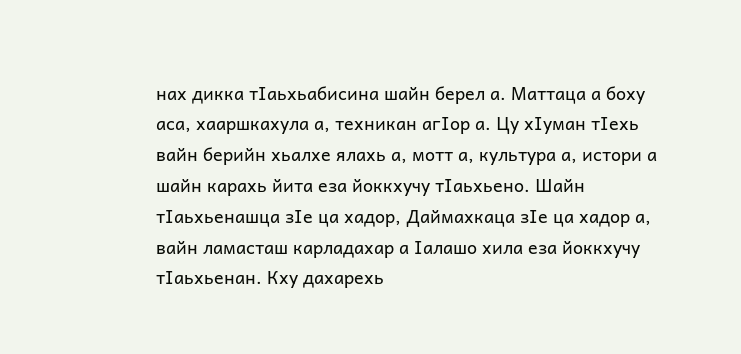нах дикка тIаьхьабисина шайн берел а. Маттаца а боху аса, хааршкахула а, техникан агIор а. Цу хIуман тIехь вайн берийн хьалхе ялахь а, мотт а, культура а, истори а шайн карахь йита еза йоккхучу тIаьхьено. Шайн тIаьхьенашца зIе ца хадор, Даймахкаца зIе ца хадор а, вайн ламасташ карладахар а Iалашо хила еза йоккхучу тIаьхьенан. Кху дахарехь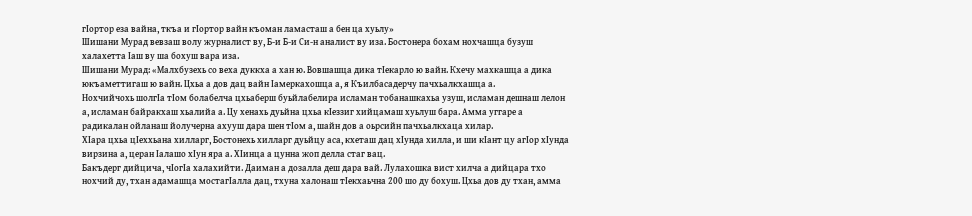гIортор еза вайна, ткъа и гIортор вайн къоман ламасташ а бен ца хуьлу»
Шишани Мурад вевзаш волу журналист ву, Б-и Б-и Си-н аналист ву иза. Бостонера бохам нохчашца бузуш халахетта Iаш ву ша бохуш вара иза.
Шишани Мурад: «Малхбузехь со веха дуккха а хан ю. Вовшашца дика тIекарло ю вайн. Кхечу махкашца а дика юкъаметтигаш ю вайн. Цхьа а дов дац вайн Iамеркахошца а, я Къилбасадерчу пачхьалкхашца а.
Нохчийчохь шолгIа тIом болабелча цхьаберш буьйлабелира исламан тобанашкахьа узуш, исламан дешнаш лелон а, исламан байракхаш хьалийа а. Цу хенахь дуьйна цхьа кIеззиг хийцамаш хуьлуш бара. Амма уггаре а радикалан ойланаш йолучерна ахууш дара шен тIом а, шайн дов а оьрсийн пачхьалкхаца хилар.
ХIара цхьа цIеххьана хилларг, Бостонехь хилларг дуьйцу аса, кхеташ дац хIунда хилла, и ши кIант цу агIор хIунда вирзина а, церан Iалашо хIун яра а. ХIинца а цунна жоп делла стаг вац.
Бакъдерг дийцича, чIогIа халахийти. Даиман а дозалла деш дара вай. Лулахошка вист хилча а дийцара тхо нохчий ду, тхан адамашца мостагIалла дац, тхуна халонаш тIекхаьчна 200 шо ду бохуш. Цхьа дов ду тхан, амма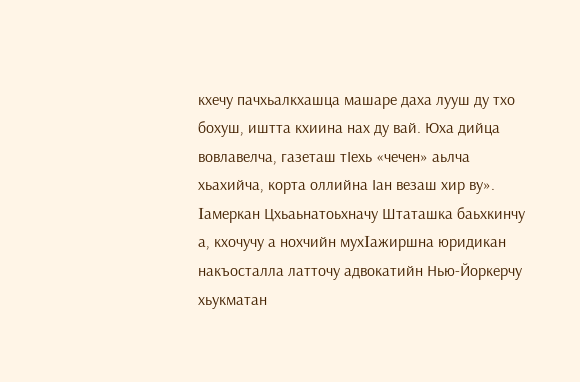кхечу пачхьалкхашца машаре даха лууш ду тхо бохуш, иштта кхиина нах ду вай. Юха дийца вовлавелча, газеташ тIехь «чечен» аьлча хьахийча, корта оллийна Iан везаш хир ву».
Ιамеркан Цхьаьнатоьхначу Штаташка баьхкинчу а, кхочучу а нохчийн мухΙажиршна юридикан накъосталла латточу адвокатийн Нью-Йоркерчу хьукматан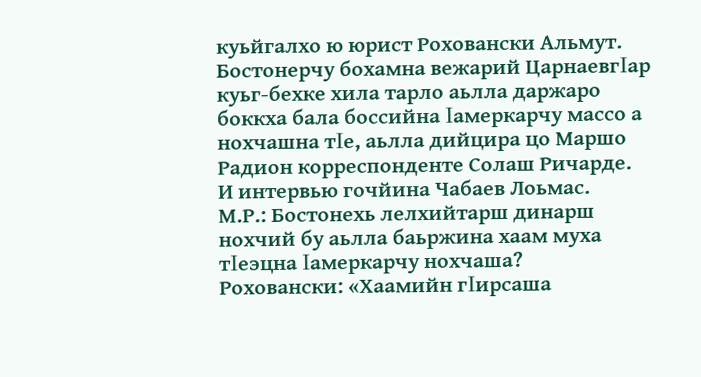куьйгалхо ю юрист Роховански Альмут. Бостонерчу бохамна вежарий ЦарнаевгΙар куьг-бехке хила тарло аьлла даржаро боккха бала боссийна Ιамеркарчу массо а нохчашна тΙе, аьлла дийцира цо Маршо Радион корреспонденте Солаш Ричарде.
И интервью гочйина Чабаев Лоьмас.
М.Р.: Бостонехь лелхийтарш динарш нохчий бу аьлла баьржина хаам муха тΙеэцна Ιамеркарчу нохчаша?
Роховански: «Хаамийн гΙирсаша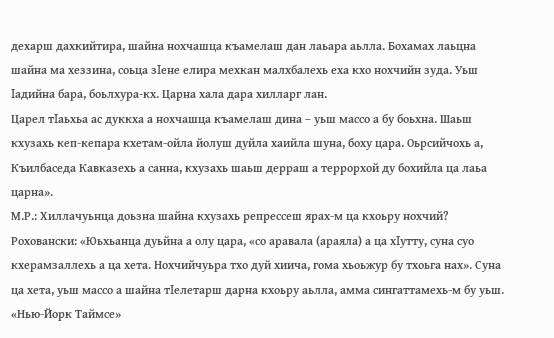дехарш дахкийтира, шайна нохчашца къамелаш дан лаьара аьлла. Бохамах лаьцна шайна ма хеззина, соьца зΙене елира мехкан малхбалехь еха кхо нохчийн зуда. Уьш Ιадийна бара, боьлхура-кх. Царна хала дара хилларг лан.
Царел тΙаьхьа ас дуккха а нохчашца къамелаш дина – уьш массо а бу боьхна. Шаьш кхузахь кеп-кепара кхетам-ойла йолуш дуйла хаийла шуна, боху цара. Оьрсийчохь а, Къилбаседа Кавказехь а санна, кхузахь шаьш дерраш а террорхой ду бохийла ца лаьа царна».
М.Р.: Хиллачуьнца доьзна шайна кхузахь репрессеш ярах-м ца кхоьру нохчий?
Роховански: «Юьхьанца дуьйна а олу цара, «со аравала (араяла) а ца хΙутту, суна суо кхерамзаллехь а ца хета. Нохчийчуьра тхо дуй хиича, гома хьоьжур бу тхоьга нах». Суна ца хета, уьш массо а шайна тΙелетарш дарна кхоьру аьлла, амма сингаттамехь-м бу уьш.
«Нью-Йорк Таймсе»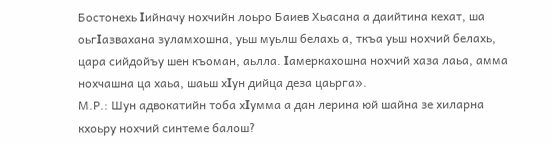Бостонехь Ιийначу нохчийн лоьро Баиев Хьасана а даийтина кехат, ша оьгΙазвахана зуламхошна, уьш муьлш белахь а, ткъа уьш нохчий белахь, цара сийдойъу шен къоман, аьлла. Ιамеркахошна нохчий хаза лаьа, амма нохчашна ца хаьа, шаьш хΙун дийца деза цаьрга».
М.Р.: Шун адвокатийн тоба хΙумма а дан лерина юй шайна зе хиларна кхоьру нохчий синтеме балош?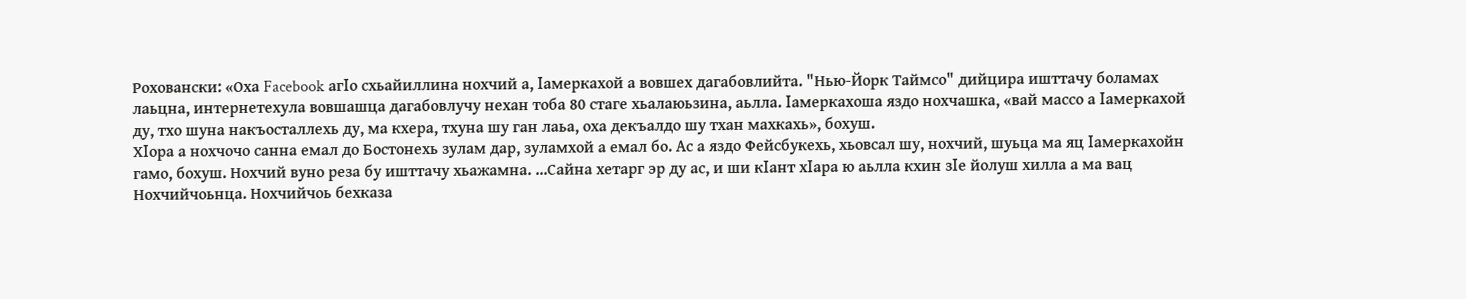Роховански: «Оха Facebook агΙо cхьайиллина нохчий а, Ιамеркахой а вовшех дагабовлийта. "Нью-Йорк Таймсо" дийцира ишттачу боламах лаьцна, интернетехула вовшашца дагабовлучу нехан тоба 80 стаге хьалаюьзина, аьлла. Ιамеркахоша яздо нохчашка, «вай массо а Ιамеркахой ду, тхо шуна накъосталлехь ду, ма кхера, тхуна шу ган лаьа, оха декъалдо шу тхан махкахь», бохуш.
ХΙора а нохчочо санна емал до Бостонехь зулам дар, зуламхой а емал бо. Ас а яздо Фейсбукехь, хьовсал шу, нохчий, шуьца ма яц Ιамеркахойн гамо, бохуш. Нохчий вуно реза бу ишттачу хьажамна. ...Сайна хетарг эр ду ас, и ши кΙант хΙара ю аьлла кхин зΙе йолуш хилла а ма вац Нохчийчоьнца. Нохчийчоь бехказа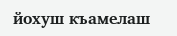йохуш къамелаш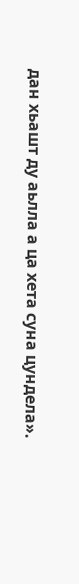дан хьашт ду аьлла а ца хета суна цундела».